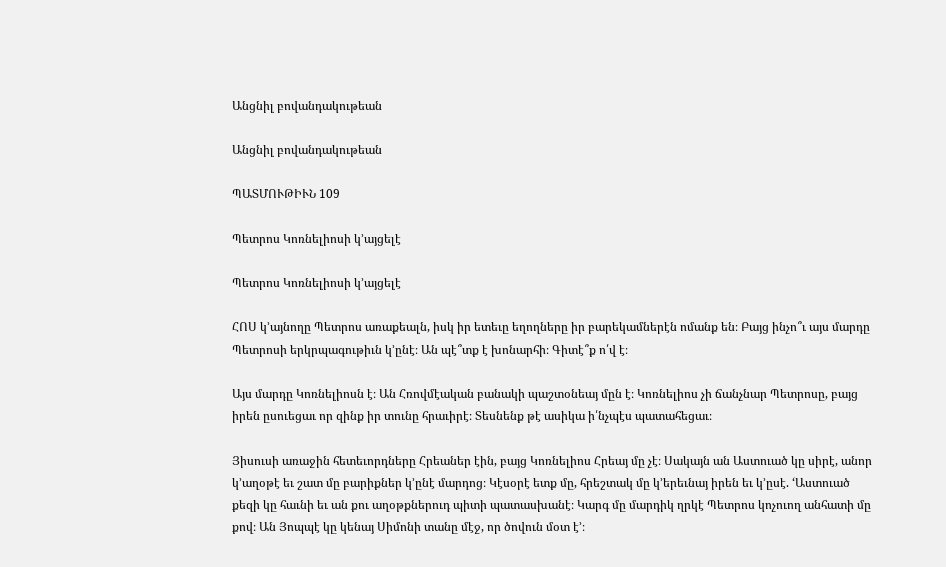Անցնիլ բովանդակութեան

Անցնիլ բովանդակութեան

ՊԱՏՄՈՒԹԻՒՆ 109

Պետրոս Կոռնելիոսի կ’այցելէ

Պետրոս Կոռնելիոսի կ’այցելէ

ՀՈՍ կ’այնողը Պետրոս առաքեալն, իսկ իր ետեւը եղողները իր բարեկամներէն ոմանք են։ Բայց ինչո՞ւ այս մարդը Պետրոսի երկրպագութիւն կ’ընէ։ Ան պէ՞տք է խոնարհի։ Գիտէ՞ք ո՛վ է։

Այս մարդը Կոռնելիոսն է։ Ան Հռովմէական բանակի պաշտօնեայ մըն է։ Կոռնելիոս չի ճանչնար Պետրոսը, բայց իրեն ըսուեցաւ որ զինք իր տունը հրաւիրէ։ Տեսնենք թէ ասիկա ի՛նչպէս պատահեցաւ։

Յիսուսի առաջին հետեւորդները Հրեաներ էին, բայց Կոռնելիոս Հրեայ մը չէ։ Սակայն ան Աստուած կը սիրէ, անոր կ’աղօթէ եւ շատ մը բարիքներ կ’ընէ մարդոց։ Կէսօրէ ետք մը, հրեշտակ մը կ’երեւնայ իրեն եւ կ’ըսէ. ‘Աստուած քեզի կը հաւնի եւ ան քու աղօթքներուդ պիտի պատասխանէ։ Կարգ մը մարդիկ ղրկէ Պետրոս կոչուող անհատի մը քով։ Ան Յոպպէ կը կենայ Սիմոնի տանը մէջ, որ ծովուն մօտ է’։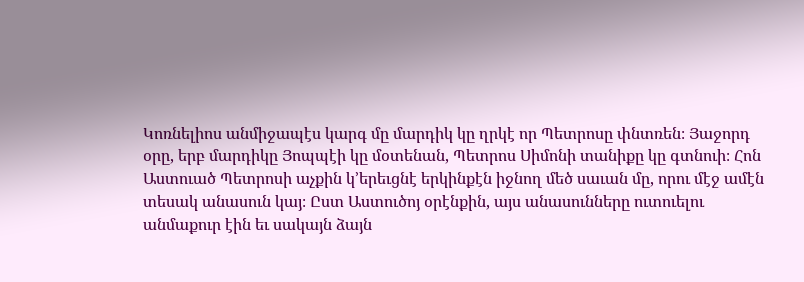Կոռնելիոս անմիջապէս կարգ մը մարդիկ կը ղրկէ որ Պետրոսը փնտռեն։ Յաջորդ օրը, երբ մարդիկը Յոպպէի կը մօտենան, Պետրոս Սիմոնի տանիքը կը գտնուի։ Հոն Աստուած Պետրոսի աչքին կ’երեւցնէ երկինքէն իջնող մեծ սաւան մը, որու մէջ ամէն տեսակ անասուն կայ։ Ըստ Աստուծոյ օրէնքին, այս անասունները ուտուելու անմաքուր էին եւ սակայն ձայն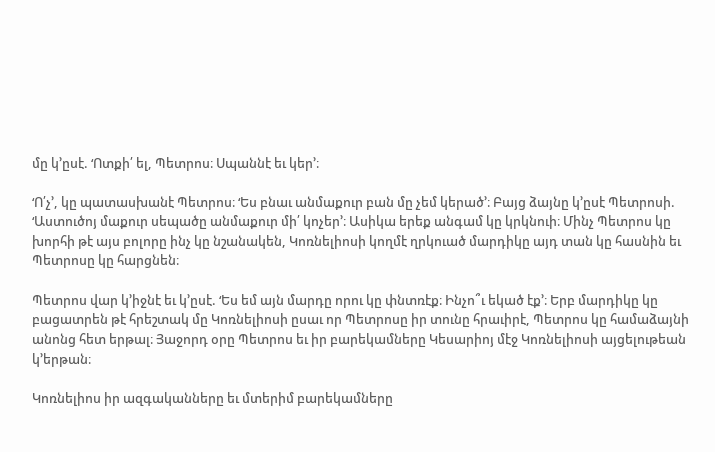մը կ’ըսէ. ‘Ոտքի՛ ել, Պետրոս։ Սպաննէ եւ կեր’։

‘Ո՛չ’, կը պատասխանէ Պետրոս։ ‘Ես բնաւ անմաքուր բան մը չեմ կերած’։ Բայց ձայնը կ’ըսէ Պետրոսի. ‘Աստուծոյ մաքուր սեպածը անմաքուր մի՛ կոչեր’։ Ասիկա երեք անգամ կը կրկնուի։ Մինչ Պետրոս կը խորհի թէ այս բոլորը ինչ կը նշանակեն, Կոռնելիոսի կողմէ ղրկուած մարդիկը այդ տան կը հասնին եւ Պետրոսը կը հարցնեն։

Պետրոս վար կ’իջնէ եւ կ’ըսէ. ‘Ես եմ այն մարդը որու կը փնտռէք։ Ինչո՞ւ եկած էք’։ Երբ մարդիկը կը բացատրեն թէ հրեշտակ մը Կոռնելիոսի ըսաւ որ Պետրոսը իր տունը հրաւիրէ, Պետրոս կը համաձայնի անոնց հետ երթալ։ Յաջորդ օրը Պետրոս եւ իր բարեկամները Կեսարիոյ մէջ Կոռնելիոսի այցելութեան կ’երթան։

Կոռնելիոս իր ազգականները եւ մտերիմ բարեկամները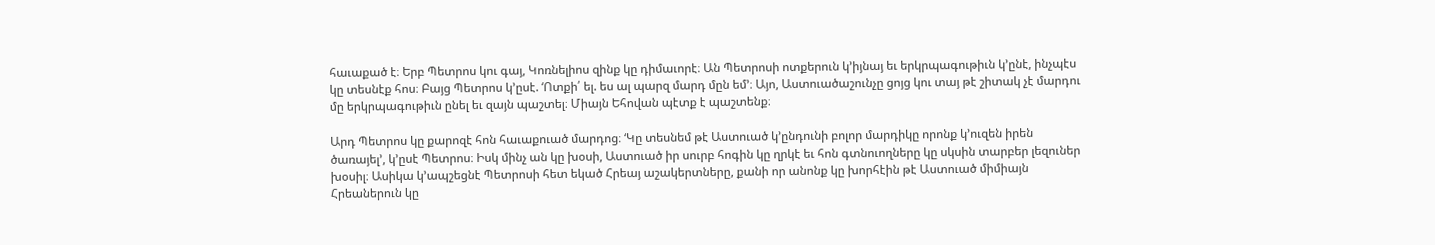հաւաքած է։ Երբ Պետրոս կու գայ, Կոռնելիոս զինք կը դիմաւորէ։ Ան Պետրոսի ոտքերուն կ’իյնայ եւ երկրպագութիւն կ’ընէ, ինչպէս կը տեսնէք հոս։ Բայց Պետրոս կ’ըսէ. ‘Ոտքի՛ ել. ես ալ պարզ մարդ մըն եմ’։ Այո, Աստուածաշունչը ցոյց կու տայ թէ շիտակ չէ մարդու մը երկրպագութիւն ընել եւ զայն պաշտել։ Միայն Եհովան պէտք է պաշտենք։

Արդ Պետրոս կը քարոզէ հոն հաւաքուած մարդոց։ ‘Կը տեսնեմ թէ Աստուած կ’ընդունի բոլոր մարդիկը որոնք կ’ուզեն իրեն ծառայել’, կ’ըսէ Պետրոս։ Իսկ մինչ ան կը խօսի, Աստուած իր սուրբ հոգին կը ղրկէ եւ հոն գտնուողները կը սկսին տարբեր լեզուներ խօսիլ։ Ասիկա կ’ապշեցնէ Պետրոսի հետ եկած Հրեայ աշակերտները, քանի որ անոնք կը խորհէին թէ Աստուած միմիայն Հրեաներուն կը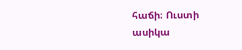հաճի։ Ուստի ասիկա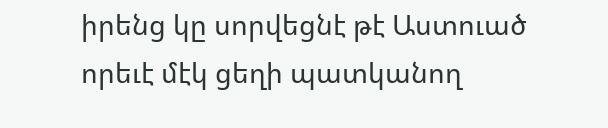իրենց կը սորվեցնէ թէ Աստուած որեւէ մէկ ցեղի պատկանող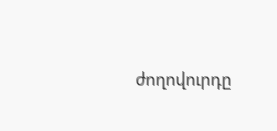ժողովուրդը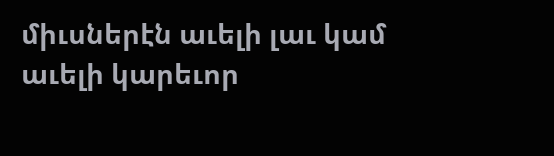միւսներէն աւելի լաւ կամ աւելի կարեւոր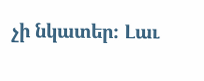չի նկատեր։ Լաւ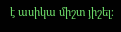է ասիկա միշտ յիշել։